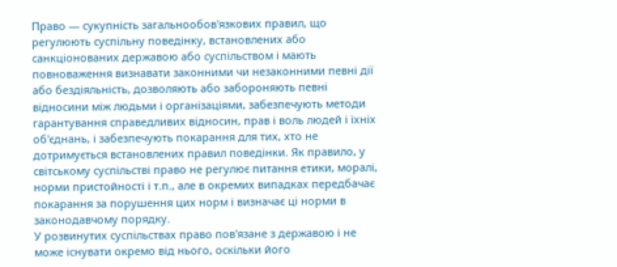Право — сукупність загальнообов'язкових правил, що регулюють суспільну поведінку, встановлених або санкціонованих державою або суспільством і мають повноваження визнавати законними чи незаконними певні дії або бездіяльність, дозволяють або забороняють певні відносини між людьми і організаціями, забезпечують методи гарантування справедливих відносин, прав і воль людей і їхніх об'єднань, і забезпечують покарання для тих, хто не дотримується встановлених правил поведінки. Як правило, у світському суспільстві право не регулює питання етики, моралі, норми пристойності і т.п., але в окремих випадках передбачає покарання за порушення цих норм і визначає ці норми в законодавчому порядку.
У розвинутих суспільствах право пов'язане з державою і не може існувати окремо від нього, оскільки його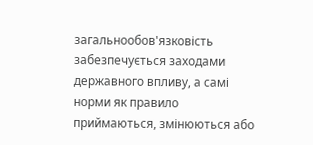загальнообов'язковість забезпечується заходами державного впливу, а самі норми як правило приймаються, змінюються або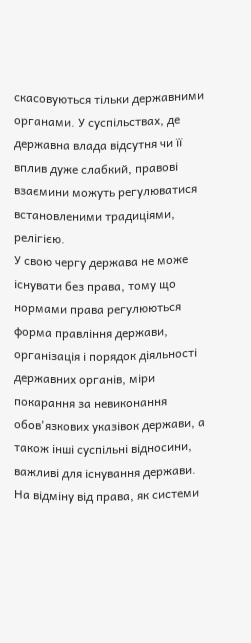скасовуються тільки державними органами. У суспільствах, де державна влада відсутня чи її вплив дуже слабкий, правові взаємини можуть регулюватися встановленими традиціями, релігією.
У свою чергу держава не може існувати без права, тому що нормами права регулюються форма правління держави, організація і порядок діяльності державних органів, міри покарання за невиконання обов'язкових указівок держави, а також інші суспільні відносини, важливі для існування держави.
На відміну від права, як системи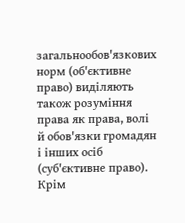загальнообов'язкових норм (об'єктивне право) виділяють також розуміння права як права, волі й обов'язки громадян і інших осіб (суб'єктивне право).
Крім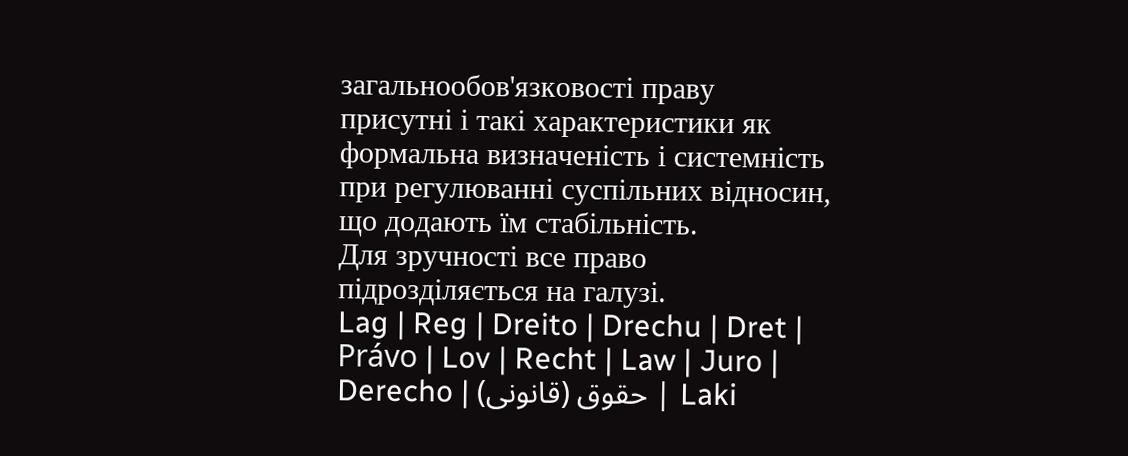загальнообов'язковості праву присутні і такі характеристики як формальна визначеність і системність при регулюванні суспільних відносин, що додають їм стабільність.
Для зручності все право підрозділяється на галузі.
Lag | Reg | Dreito | Drechu | Dret | Právo | Lov | Recht | Law | Juro | Derecho | حقوق (قانونی) | Laki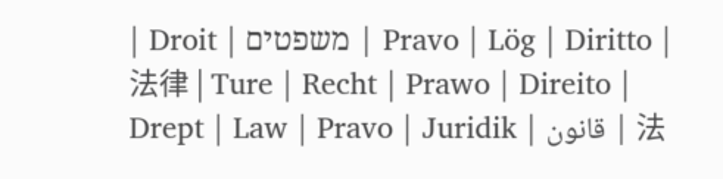| Droit | משפטים | Pravo | Lög | Diritto | 法律 | Ture | Recht | Prawo | Direito | Drept | Law | Pravo | Juridik | قانون | 法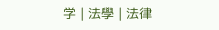学 | 法學 | 法律